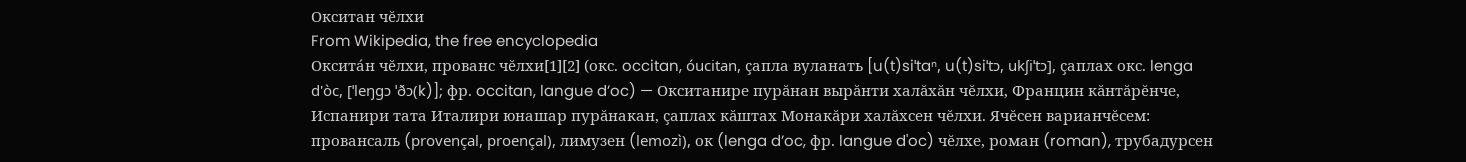Окситан чĕлхи
From Wikipedia, the free encyclopedia
Оксита́н чĕлхи, прованс чĕлхи[1][2] (окс. occitan, óucitan, çапла вуланать [u(t)siˈtaⁿ, u(t)siˈtɔ, ukʃiˈtɔ], çаплах окс. lenga d'òc, [ˈleŋɡɔ ˈðɔ(k)]; фр. occitan, langue d’oc) — Окситанире пурăнан вырăнти халăхăн чĕлхи, Францин кăнтăрĕнче, Испанири тата Италири юнашар пурăнакан, çаплах кăштах Монакăри халăхсен чĕлхи. Ячĕсен варианчĕсем: провансаль (provençal, proençal), лимузен (lemozì), ок (lenga d’oc, фр. langue d'oc) чĕлхе, роман (roman), трубадурсен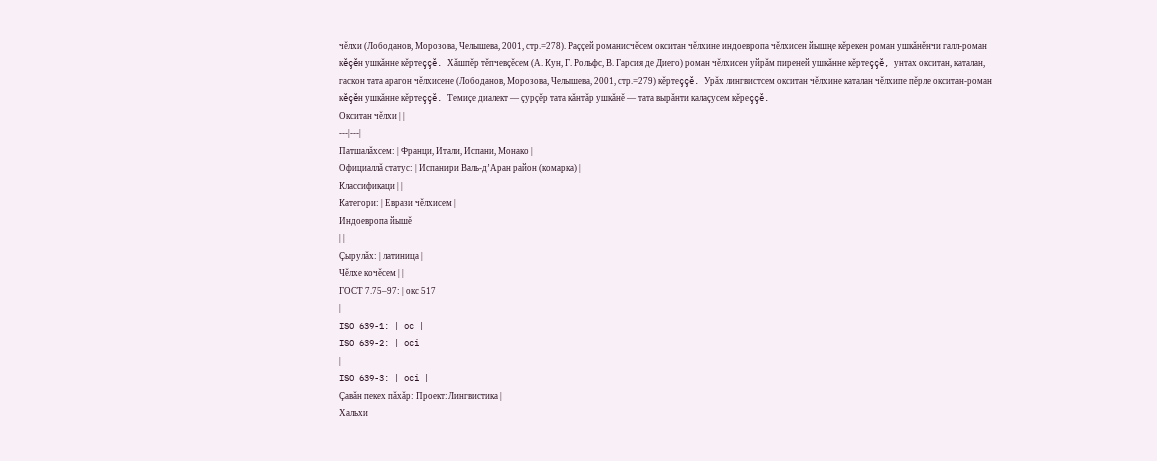чĕлхи (Лободанов, Морозова, Челышева, 2001, стр.=278). Раççей романисчĕсем окситан чĕлхине индоевропа чĕлхисен йышңе кĕрекен роман ушкăнĕнчи галл-роман кĕçĕн ушкăнне кĕртеççĕ. Хăшпĕр тĕпчевçĕсем (А. Кун, Г. Рольфс, В. Гарсия де Диего) роман чĕлхисен уйрăм пиреней ушкăнне кĕртеççĕ, унтах окситан, каталан, гаскон тата арагон чĕлхисене (Лободанов, Морозова, Челышева, 2001, стр.=279) кĕртеççĕ. Урăх лингвистсем окситан чĕлхине каталан чĕлхипе пĕрле окситан-роман кĕçĕн ушкăнне кĕртеççĕ. Темиçе диалект — çурçĕр тата кăнтăр ушкăнĕ — тата вырăнти калаçусем кĕреççĕ.
Окситан чĕлхи | |
---|---|
Патшалăхсем: | Франци, Итали, Испани, Монако |
Официаллă статус: | Испанири Валь-д’Аран район (комарка) |
Классификаци | |
Категори: | Еврази чĕлхисем |
Индоевропа йышĕ
| |
Çырулăх: | латиница |
Чĕлхе кочĕсем | |
ГОСТ 7.75–97: | окс 517
|
ISO 639-1: | oc |
ISO 639-2: | oci
|
ISO 639-3: | oci |
Çавăн пекех пăхăр: Проект:Лингвистика |
Хальхи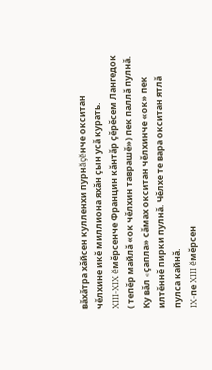вăхăтра хăйсен кулленхи пурнăçĕнче окситан чĕлхине икĕ миллиона яхăн çын усă курать.
XIII-XIX ĕмĕрсенче Францин кăнтăр çĕрĕсем Лангедок ( тепĕр майлă «ок чĕлхин таврашĕ») пек паллă пулнă. Ку вăл «çапла» сăмах окситан чĕлхинче «ок» пек илтĕннĕ пирки пулнă. Чĕлхе те вара окситан ятлă пулса кайнă.
IX-пе XIII ĕмĕрсен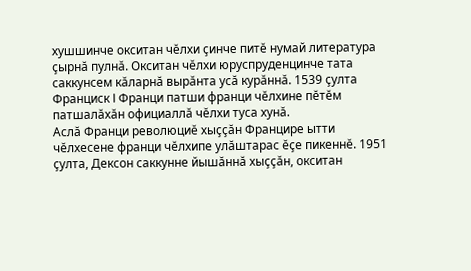хушшинче окситан чĕлхи çинче питĕ нумай литература çырнă пулнă. Окситан чĕлхи юруспруденцинче тата саккунсем кăларнă вырăнта усă курăннă. 1539 çулта Франциск I Франци патши франци чĕлхине пĕтĕм патшалăхăн официаллă чĕлхи туса хунă.
Аслă Франци революциĕ хыççăн Францире ытти чĕлхесене франци чĕлхипе улăштарас ĕçе пикеннĕ. 1951 çулта, Дексон саккунне йышăннă хыççăн, окситан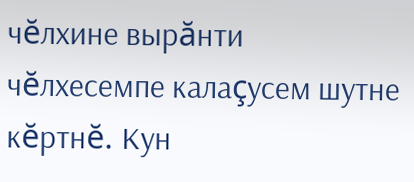чĕлхине вырăнти чĕлхесемпе калаçусем шутне кĕртнĕ. Кун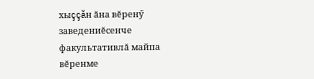хыççăн ăна вĕренӳ заведениĕсенче факультативлă майпа вĕренме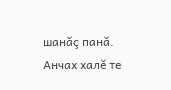шанăç панă. Анчах халĕ те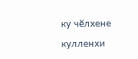ку чĕлхене кулленхи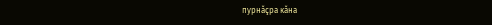пурнăçра кăна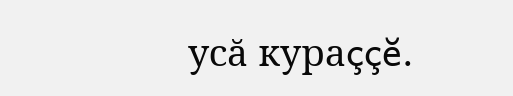усă кураççĕ.